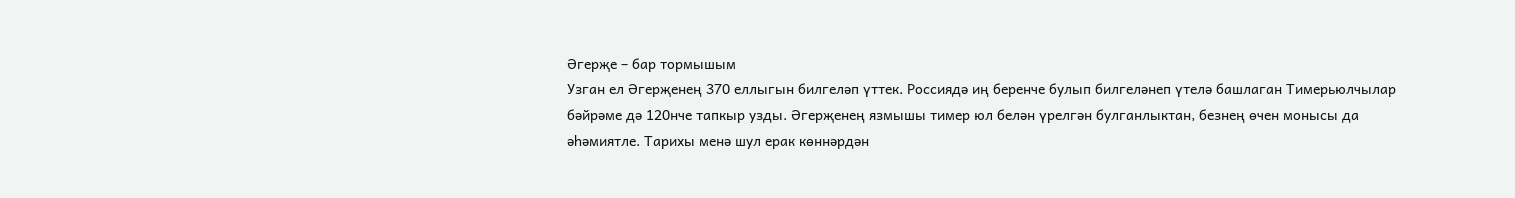Әгерҗе – бар тормышым
Узган ел Әгерҗенең 370 еллыгын билгеләп үттек. Россиядә иң беренче булып билгеләнеп үтелә башлаган Тимерьюлчылар бәйрәме дә 120нче тапкыр узды. Әгерҗенең язмышы тимер юл белән үрелгән булганлыктан, безнең өчен монысы да әһәмиятле. Тарихы менә шул ерак көннәрдән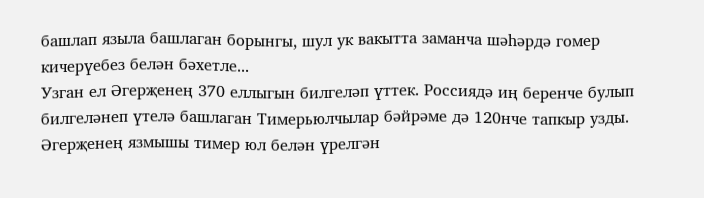башлап языла башлаган борынгы, шул ук вакытта заманча шәһәрдә гомер кичерүебез белән бәхетле...
Узган ел Әгерҗенең 370 еллыгын билгеләп үттек. Россиядә иң беренче булып билгеләнеп үтелә башлаган Тимерьюлчылар бәйрәме дә 120нче тапкыр узды. Әгерҗенең язмышы тимер юл белән үрелгән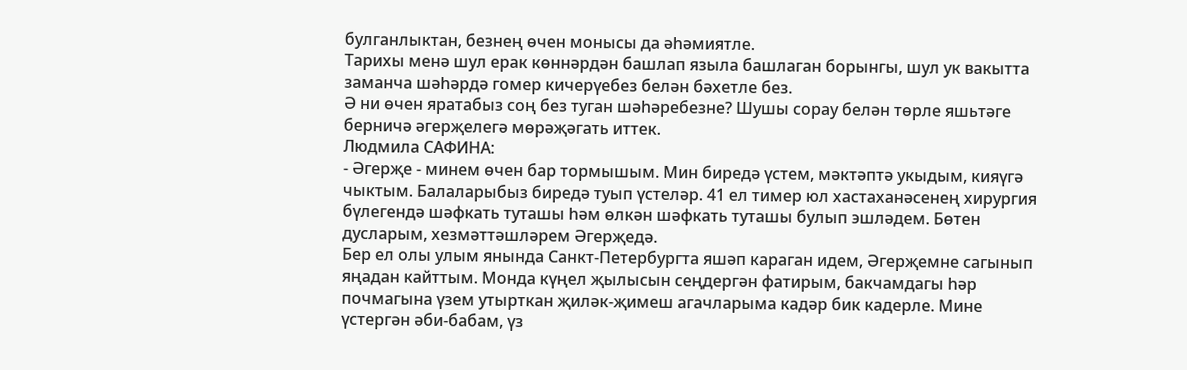булганлыктан, безнең өчен монысы да әһәмиятле.
Тарихы менә шул ерак көннәрдән башлап языла башлаган борынгы, шул ук вакытта заманча шәһәрдә гомер кичерүебез белән бәхетле без.
Ә ни өчен яратабыз соң без туган шәһәребезне? Шушы сорау белән төрле яшьтәге берничә әгерҗелегә мөрәҗәгать иттек.
Людмила САФИНА:
- Әгерҗе - минем өчен бар тормышым. Мин биредә үстем, мәктәптә укыдым, кияүгә чыктым. Балаларыбыз биредә туып үстеләр. 41 ел тимер юл хастаханәсенең хирургия бүлегендә шәфкать туташы һәм өлкән шәфкать туташы булып эшләдем. Бөтен дусларым, хезмәттәшләрем Әгерҗедә.
Бер ел олы улым янында Санкт-Петербургта яшәп караган идем, Әгерҗемне сагынып яңадан кайттым. Монда күңел җылысын сеңдергән фатирым, бакчамдагы һәр почмагына үзем утырткан җиләк-җимеш агачларыма кадәр бик кадерле. Мине үстергән әби-бабам, үз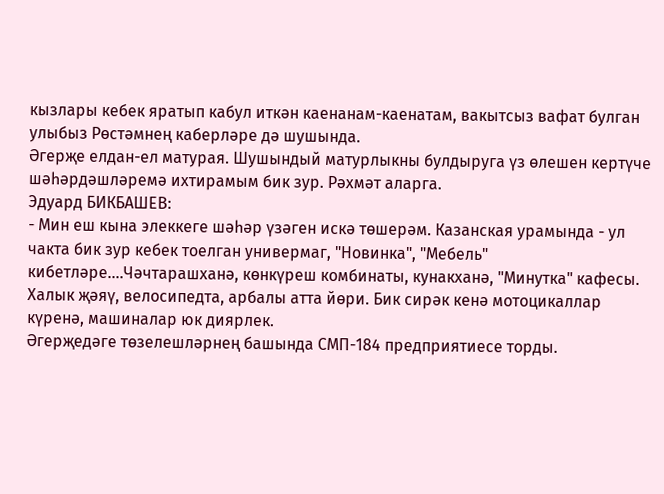кызлары кебек яратып кабул иткән каенанам-каенатам, вакытсыз вафат булган улыбыз Рөстәмнең каберләре дә шушында.
Әгерҗе елдан-ел матурая. Шушындый матурлыкны булдыруга үз өлешен кертүче шәһәрдәшләремә ихтирамым бик зур. Рәхмәт аларга.
Эдуард БИКБАШЕВ:
- Мин еш кына элеккеге шәһәр үзәген искә төшерәм. Казанская урамында - ул чакта бик зур кебек тоелган универмаг, "Новинка", "Мебель" кибетләре....Чәчтарашханә, көнкүреш комбинаты, кунакханә, "Минутка" кафесы. Халык җәяү, велосипедта, арбалы атта йөри. Бик сирәк кенә мотоцикаллар күренә, машиналар юк диярлек.
Әгерҗедәге төзелешләрнең башында СМП-184 предприятиесе торды.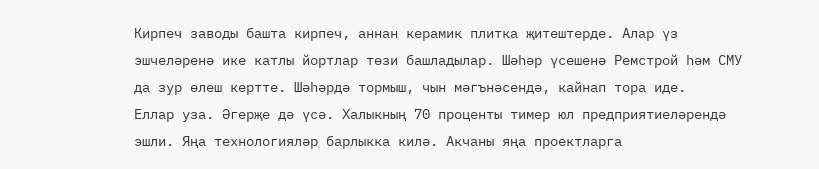Кирпеч заводы башта кирпеч, аннан керамик плитка җитештерде. Алар үз эшчеләренә ике катлы йортлар төзи башладылар. Шәһәр үсешенә Ремстрой һәм СМУ да зур өлеш кертте. Шәһәрдә тормыш, чын мәгънәсендә, кайнап тора иде.
Еллар уза. Әгерҗе дә үсә. Халыкның 70 проценты тимер юл предприятиеләрендә эшли. Яңа технологияләр барлыкка килә. Акчаны яңа проектларга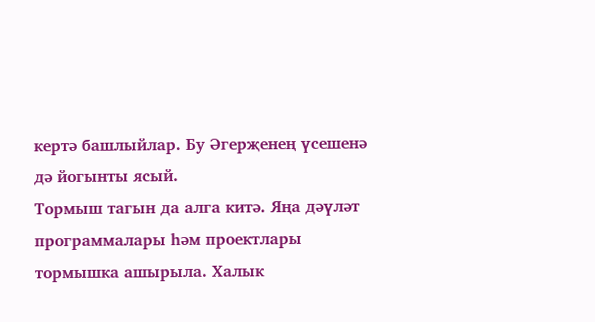кертә башлыйлар. Бу Әгерҗенең үсешенә дә йогынты ясый.
Тормыш тагын да алга китә. Яңа дәүләт программалары һәм проектлары тормышка ашырыла. Халык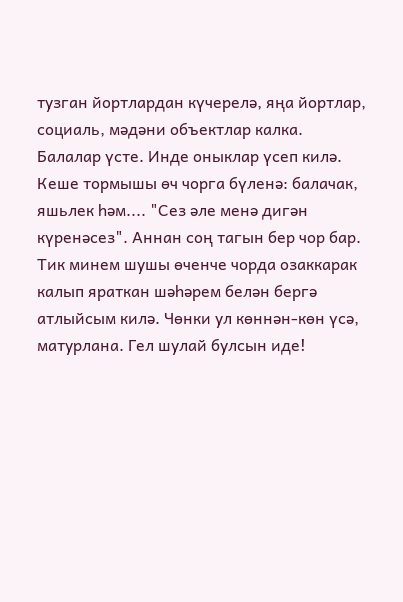тузган йортлардан күчерелә, яңа йортлар, социаль, мәдәни объектлар калка.
Балалар үсте. Инде оныклар үсеп килә. Кеше тормышы өч чорга бүленә: балачак, яшьлек һәм.... "Сез әле менә дигән күренәсез". Аннан соң тагын бер чор бар. Тик минем шушы өченче чорда озаккарак калып яраткан шәһәрем белән бергә атлыйсым килә. Чөнки ул көннән-көн үсә, матурлана. Гел шулай булсын иде!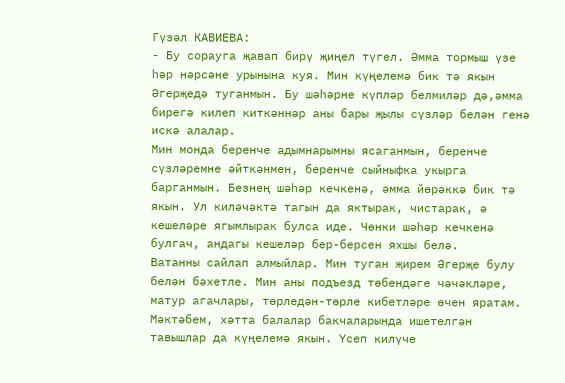Гүзәл КАВИЕВА:
- Бу сорауга җавап бирү җиңел түгел. Әмма тормыш үзе һәр нәрсәне урынына куя. Мин күңелемә бик тә якын Әгерҗедә туганмын. Бу шәһәрне күпләр белмиләр дә,әмма бирегә килеп киткәннәр аны бары җылы сүзләр белән генә искә алалар.
Мин монда беренче адымнарымны ясаганмын, беренче сүзләремне әйткәнмен, беренче сыйныфка укырга барганмын. Безнең шәһәр кечкенә, әмма йөрәккә бик тә якын. Ул киләчәктә тагын да яктырак, чистарак, ә кешеләре ягымлырак булса иде. Чөнки шәһәр кечкенә булгач, андагы кешеләр бер-берсен яхшы белә.
Ватанны сайлап алмыйлар. Мин туган җирем Әгерҗе булу белән бәхетле. Мин аны подъезд төбендәге чәчәкләре, матур агачлары, төрледән-төрле кибетләре өчен яратам. Мәктәбем, хәтта балалар бакчаларында ишетелгән тавышлар да күңелемә якын. Үсеп килүче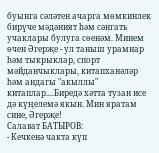буынга сәләтен ачарга мөмкинлек бирүче мәдәният һәм сәнгать учаклары булуга сөенәм. Минем өчен Әгерҗе - ул таныш урамнар һәм тыкрыклар, спорт мәйданчыклары, китапханәләр һәм андагы "акыллы" китаплар....Биредә хәтта тузан исе дә күңелемә якын. Мин яратам сине, Әгерҗе!
Салават БАТЫРОВ:
- Кечкенә чакта күп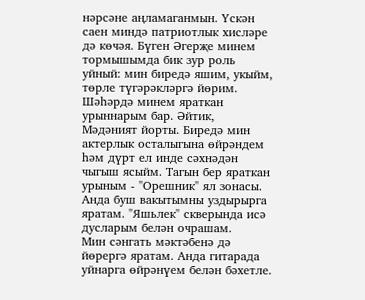нәрсәне аңламаганмын. Үскән саен миндә патриотлык хисләре дә көчәя. Бүген Әгерҗе минем тормышымда бик зур роль уйный: мин биредә яшим, укыйм, төрле түгәрәкләргә йөрим.
Шәһәрдә минем яраткан урыннарым бар. Әйтик, Мәдәният йорты. Биредә мин актерлык осталыгына өйрәндем һәм дүрт ел инде сәхнәдән чыгыш ясыйм. Тагын бер яраткан урыным - "Орешник" ял зонасы. Анда буш вакытымны уздырырга яратам. "Яшьлек" скверында исә дусларым белән очрашам.
Мин сәнгать мәктәбенә дә йөрергә яратам. Анда гитарада уйнарга өйрәнүем белән бәхетле.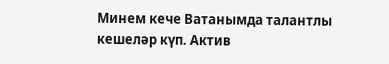Минем кече Ватанымда талантлы кешеләр күп. Актив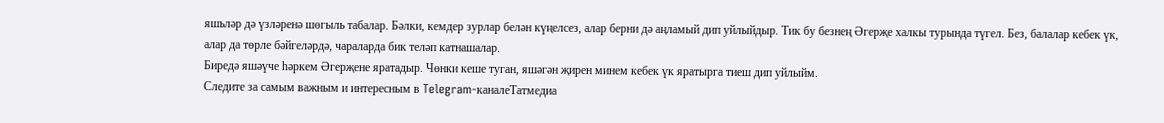яшьләр дә үзләренә шөгыль табалар. Бәлки, кемдер зурлар белән күңелсез, алар берни дә аңламый дип уйлыйдыр. Тик бу безнең Әгерҗе халкы турында түгел. Без, балалар кебек үк, алар да төрле бәйгеләрдә, чараларда бик теләп катнашалар.
Биредә яшәүче һәркем Әгерҗене яратадыр. Чөнки кеше туган, яшәгән җирен минем кебек үк яратырга тиеш дип уйлыйм.
Следите за самым важным и интересным в Telegram-каналеТатмедиа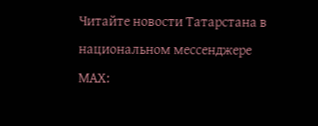Читайте новости Татарстана в национальном мессенджере MАХ: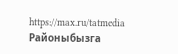https://max.ru/tatmedia
Районыбызга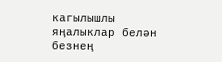кагылышлы яңалыклар белән безнең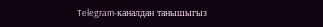Telegram-каналдан танышыгыз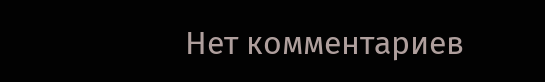Нет комментариев